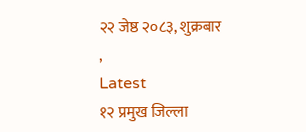२२ जेष्ठ २०८३, शुक्रबार
,
Latest
१२ प्रमुख जिल्ला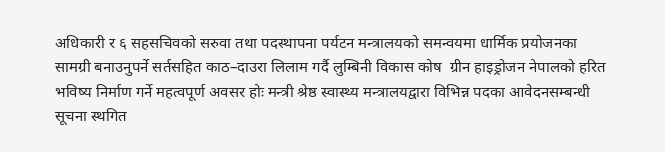अधिकारी र ६ सहसचिवको सरुवा तथा पदस्थापना पर्यटन मन्त्रालयको समन्वयमा धार्मिक प्रयोजनका सामग्री बनाउनुपर्ने सर्तसहित काठ–दाउरा लिलाम गर्दै लुम्बिनी विकास कोष  ग्रीन हाइड्रोजन नेपालको हरित भविष्य निर्माण गर्ने महत्वपूर्ण अवसर होः मन्त्री श्रेष्ठ स्वास्थ्य मन्त्रालयद्वारा विभिन्न पदका आवेदनसम्बन्धी सूचना स्थगित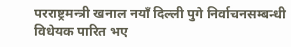परराष्ट्रमन्त्री खनाल नयाँ दिल्ली पुगे निर्वाचनसम्बन्धी विधेयक पारित भए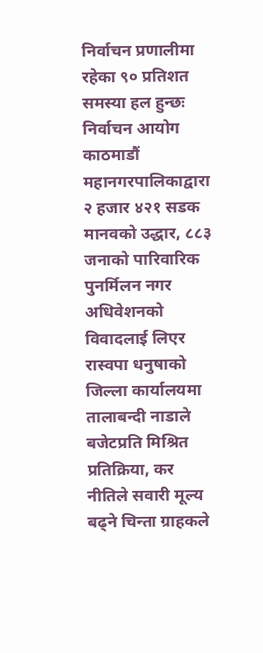निर्वाचन प्रणालीमा रहेका ९० प्रतिशत समस्या हल हुन्छः निर्वाचन आयोग काठमाडौं महानगरपालिकाद्वारा २ हजार ४२१ सडक मानवको उद्धार, ८८३ जनाको पारिवारिक पुनर्मिलन नगर अधिवेशनको विवादलाई लिएर रास्वपा धनुषाको जिल्ला कार्यालयमा तालाबन्दी नाडाले बजेटप्रति मिश्रित प्रतिक्रिया, कर नीतिले सवारी मूल्य बढ्ने चिन्ता ग्राहकले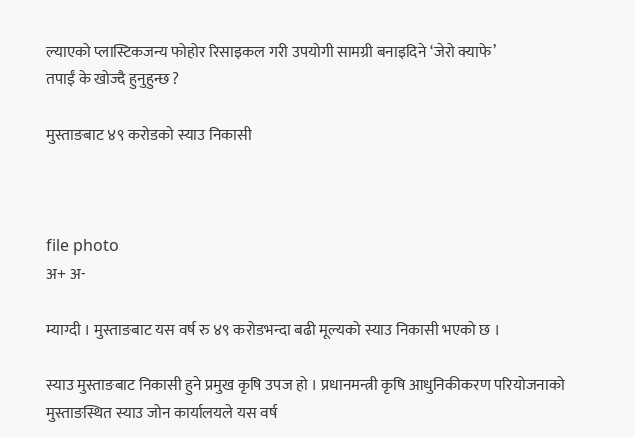ल्याएको प्लास्टिकजन्य फोहोर रिसाइकल गरी उपयोगी सामग्री बनाइदिने ‘जेरो क्याफे’
तपाईं के खोज्दै हुनुहुन्छ ?

मुस्ताङबाट ४९ करोडको स्याउ निकासी



file photo
अ+ अ-

म्याग्दी । मुस्ताङबाट यस वर्ष रु ४९ करोडभन्दा बढी मूल्यको स्याउ निकासी भएको छ ।

स्याउ मुस्ताङबाट निकासी हुने प्रमुख कृषि उपज हो । प्रधानमन्त्री कृषि आधुनिकीकरण परियोजनाको मुस्ताङस्थित स्याउ जोन कार्यालयले यस वर्ष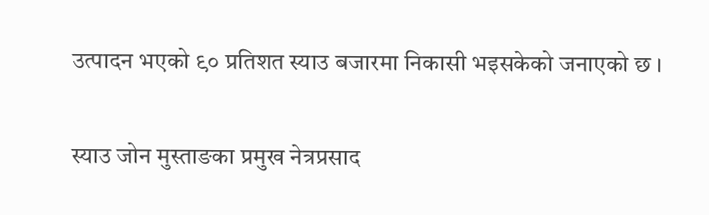उत्पादन भएको ९० प्रतिशत स्याउ बजारमा निकासी भइसकेको जनाएको छ ।

स्याउ जोन मुस्ताङका प्रमुख नेत्रप्रसाद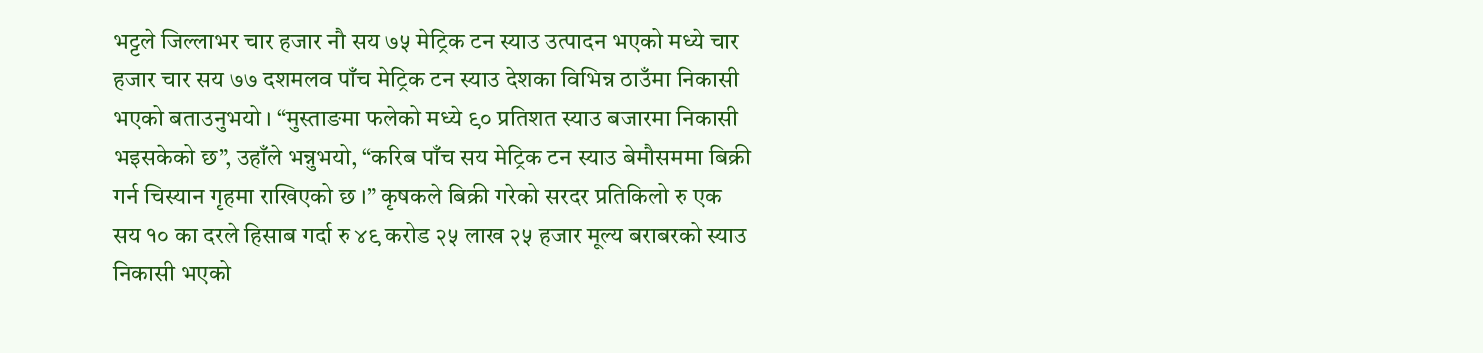भट्टले जिल्लाभर चार हजार नौ सय ७५ मेट्रिक टन स्याउ उत्पादन भएको मध्ये चार हजार चार सय ७७ दशमलव पाँच मेट्रिक टन स्याउ देशका विभिन्न ठाउँमा निकासी भएको बताउनुभयो । “मुस्ताङमा फलेको मध्ये ९० प्रतिशत स्याउ बजारमा निकासी भइसकेको छ”, उहाँले भन्नुभयो, “करिब पाँच सय मेट्रिक टन स्याउ बेमौसममा बिक्री गर्न चिस्यान गृहमा राखिएको छ ।” कृषकले बिक्री गरेको सरदर प्रतिकिलो रु एक सय १० का दरले हिसाब गर्दा रु ४९ करोड २५ लाख २५ हजार मूल्य बराबरको स्याउ निकासी भएको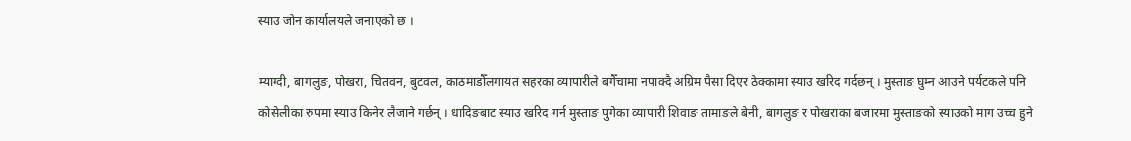स्याउ जोन कार्यालयले जनाएको छ ।

म्याग्दी, बागलुङ, पोखरा, चितवन, बुटवल, काठमाडौँलगायत सहरका व्यापारीले बगैँचामा नपाक्दै अग्रिम पैसा दिएर ठेक्कामा स्याउ खरिद गर्दछन् । मुस्ताङ घुम्न आउने पर्यटकले पनि कोसेलीका रुपमा स्याउ किनेर लैजाने गर्छन् । धादिङबाट स्याउ खरिद गर्न मुस्ताङ पुगेका व्यापारी शिवाङ तामाङले बेनी, बागलुङ र पोखराका बजारमा मुस्ताङको स्याउको माग उच्च हुने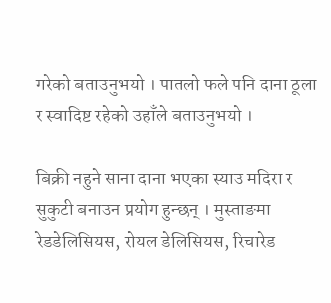गरेको बताउनुभयो । पातलो फले पनि दाना ठूला र स्वादिष्ट रहेको उहाँले बताउनुभयो ।

बिक्री नहुने साना दाना भएका स्याउ मदिरा र सुकुटी बनाउन प्रयोग हुन्छन् । मुस्ताङमा रेडडेलिसियस, रोयल डेलिसियस, रिचारेड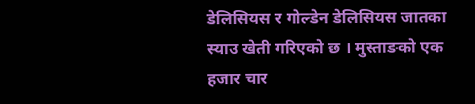डेलिसियस र गोल्डेन डेलिसियस जातका स्याउ खेती गरिएको छ । मुस्ताङको एक हजार चार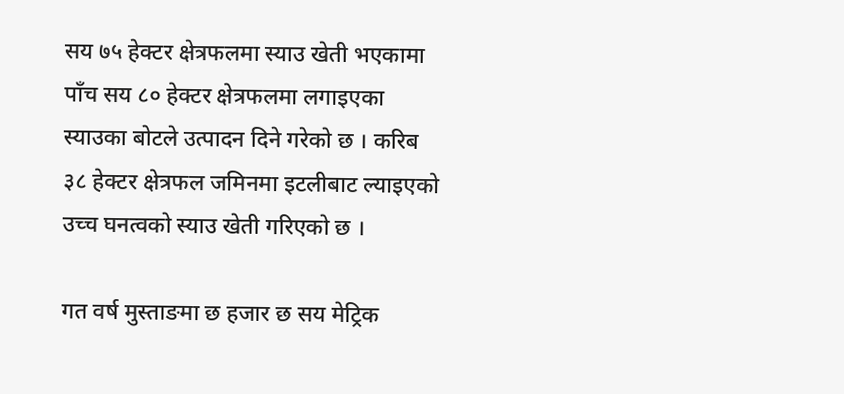सय ७५ हेक्टर क्षेत्रफलमा स्याउ खेती भएकामा पाँच सय ८० हेक्टर क्षेत्रफलमा लगाइएका स्याउका बोटले उत्पादन दिने गरेको छ । करिब ३८ हेक्टर क्षेत्रफल जमिनमा इटलीबाट ल्याइएको उच्च घनत्वको स्याउ खेती गरिएको छ ।

गत वर्ष मुस्ताङमा छ हजार छ सय मेट्रिक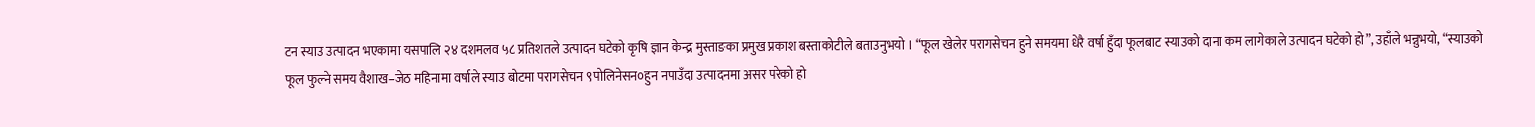टन स्याउ उत्पादन भएकामा यसपालि २४ दशमलव ५८ प्रतिशतले उत्पादन घटेको कृषि ज्ञान केन्द्र मुस्ताङका प्रमुख प्रकाश बस्ताकोटीले बताउनुभयो । “फूल खेलेर परागसेचन हुने समयमा धेरै वर्षा हुँदा फूलबाट स्याउको दाना कम लागेकाले उत्पादन घटेको हो”, उहाँले भन्नुभयो, “स्याउको फूल फुल्ने समय वैशाख–जेठ महिनामा वर्षाले स्याउ बोटमा परागसेचन ९पोलिनेसन०हुन नपाउँदा उत्पादनमा असर परेको हो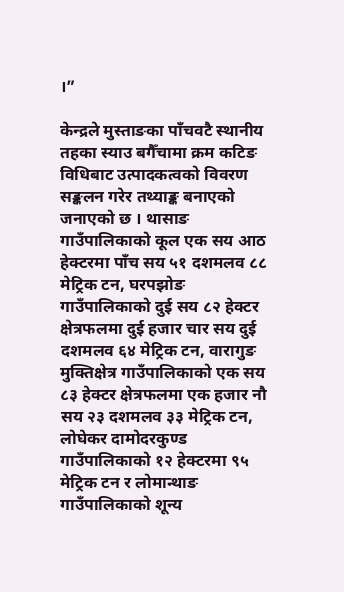।”

केन्द्रले मुस्ताङका पाँचवटै स्थानीय तहका स्याउ बगैँचामा क्रम कटिङ विधिबाट उत्पादकत्वको विवरण सङ्कलन गरेर तथ्याङ्क बनाएको जनाएको छ । थासाङ गाउँपालिकाको कूल एक सय आठ हेक्टरमा पाँच सय ५१ दशमलव ८८ मेट्रिक टन, घरपझोङ गाउँपालिकाको दुई सय ८२ हेक्टर क्षेत्रफलमा दुई हजार चार सय दुई दशमलव ६४ मेट्रिक टन, वारागुङ मुक्तिक्षेत्र गाउँपालिकाको एक सय ८३ हेक्टर क्षेत्रफलमा एक हजार नौ सय २३ दशमलव ३३ मेट्रिक टन, लोघेकर दामोदरकुण्ड गाउँपालिकाको १२ हेक्टरमा ९५ मेट्रिक टन र लोमान्थाङ गाउँपालिकाको शून्य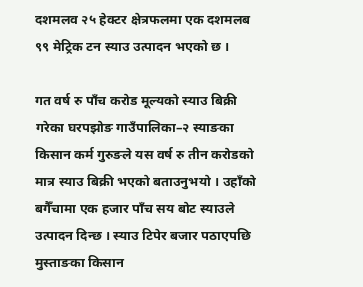दशमलव २५ हेक्टर क्षेत्रफलमा एक दशमलब ९९ मेट्रिक टन स्याउ उत्पादन भएको छ ।

गत वर्ष रु पाँच करोड मूल्यको स्याउ बिक्री गरेका घरपझोङ गाउँपालिका–२ स्याङका किसान कर्म गुरुङले यस वर्ष रु तीन करोडको मात्र स्याउ बिक्री भएको बताउनुभयो । उहाँको बगैँचामा एक हजार पाँच सय बोट स्याउले उत्पादन दिन्छ । स्याउ टिपेर बजार पठाएपछि मुस्ताङका किसान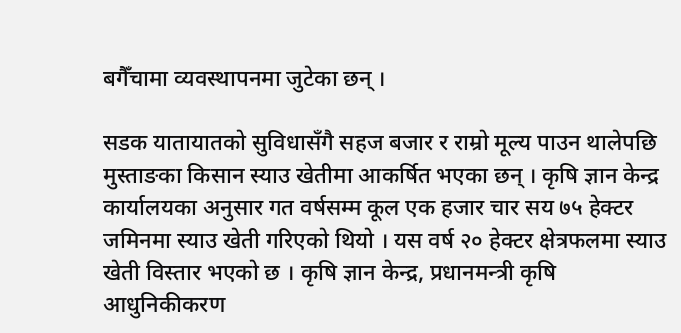बगैँचामा व्यवस्थापनमा जुटेका छन् ।

सडक यातायातको सुविधासँगै सहज बजार र राम्रो मूल्य पाउन थालेपछि मुस्ताङका किसान स्याउ खेतीमा आकर्षित भएका छन् । कृषि ज्ञान केन्द्र कार्यालयका अनुसार गत वर्षसम्म कूल एक हजार चार सय ७५ हेक्टर जमिनमा स्याउ खेती गरिएको थियो । यस वर्ष २० हेक्टर क्षेत्रफलमा स्याउ खेती विस्तार भएको छ । कृषि ज्ञान केन्द्र, प्रधानमन्त्री कृषि आधुनिकीकरण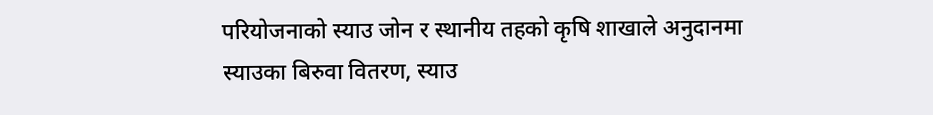परियोजनाको स्याउ जोन र स्थानीय तहको कृषि शाखाले अनुदानमा स्याउका बिरुवा वितरण, स्याउ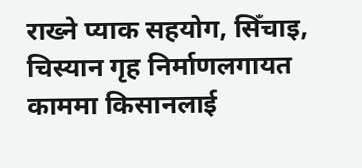राख्ने प्याक सहयोग, सिँचाइ, चिस्यान गृह निर्माणलगायत काममा किसानलाई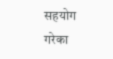सहयोग गरेका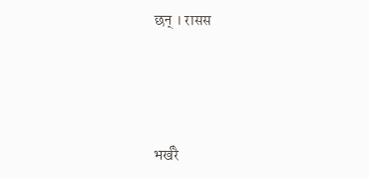छन् । रासस




भर्खरै